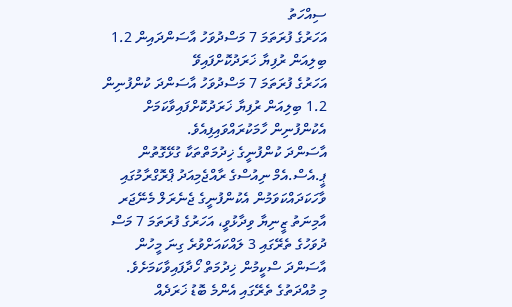ސިއްހަތު
އަހަރުގެ ފުރަތަމަ 7 މަސްދުވަހު އާސަންދައިން 1.2 ބިލިއަން ރުފިޔާ ޚަރަދުކޮށްފައިވޭ
އަހަރުގެ ފުރަތަމަ 7 މަސްދުވަހު އާސަންދަ ކުންފުނިން 1.2 ބިލިއަން ރުފިޔާ ޚަރަދުކޮށްފައިވާކަމަށް އެކުންފުނިން ހާމަކުރައްވައިފިއެވެ.
އާސަންދަ ކުންފުނީގެ ޚިދުމަތްތަކާ ގުޅޭގޮތުން ޕީ.އެސް.އެމް ނިއުސްގެ ރާއްޖެމިއަދު ޕްރޮގްރާމުގައި ވާހަކަދައްކަވަމުން އެކުންފުނީގެ ޖެނެރަލް މެނޭޖަރ އާމިނަތު ޒީނިޔާ ވިދާޅުވީ، އަހަރުގެ ފުރަތަމަ 7 މަސް ދުވަހުގެ ތެރޭގައި 3 ލައްކައަށްވުރެ ގިނަ މީހުން އާސަންދަ ސްކީމުން ޚިދުމަތް ހޯދާފައިވާކަމަށެވެ.
މި މުއްދަތުގެ ތެރޭގައި އެންމެ ބޮޑު ޚަރަދެއް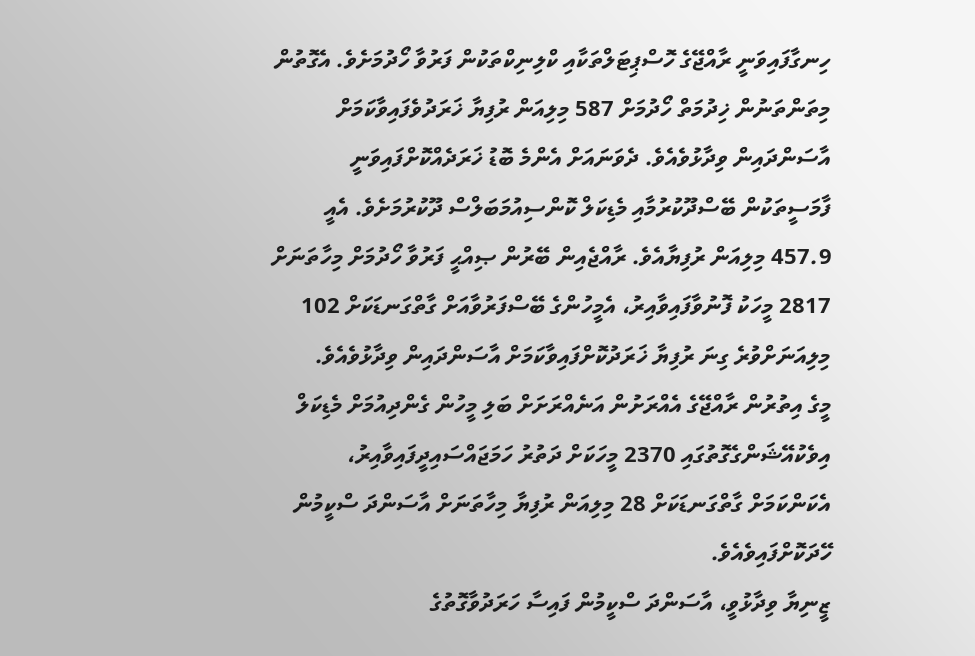ހިނގާފައިވަނީ ރާއްޖޭގެ ހޮސްޕިޓަލްތަކާއި ކްލިނިކްތަކުން ފަރުވާ ހޯދުމަށެވެ. އެގޮތުން މިތަންތަނުން ޚިދުމަތް ހޯދުމަށް 587 މިލިއަން ރުފިޔާ ޚަރަދުވެފައިވާކަމަށް އާސަންދައިން ވިދާޅުވެއެވެ. ދެވަނައަށް އެންމެ ބޮޑު ޚަރަދެއްކޮށްފައިވަނީ ފާމަސީތަކުން ބޭސްދޫކުރުމާއި މެޑިކަލް ކޮންސިއުމަބަލްސް ދޫކުރުމަށެވެ. އެއީ 457.9 މިލިއަން ރުފިޔާއެވެ. ރާއްޖެއިން ބޭރުން ޞިއްޙީ ފަރުވާ ހޯދުމަށް މިހާތަނަށް 2817 މީހަކު ފޮނުވާފައިވާއިރު، އެމީހުންގެ ބޭސްފަރުވާއަށް ގާތްގަނޑަކަށް 102 މިލިއަނަށްވުރެ ގިނަ ރުފިޔާ ޚަރަދުކޮށްފައިވާކަމަށް އާސަންދައިން ވިދާޅުވެއެވެ.
މީގެ އިތުރުން ރާއްޖޭގެ އެއްރަށުން އަނެއްރަށަށް ބަލި މީހުން ގެންދިއުމަށް މެޑިކަލް އިވެކުއޭޝަންގެގޮތުގައި 2370 މީހަކަށް ދަތުރު ހަމަޖައްސައިދީފައިވާއިރު، އެކަންކަމަށް ގާތްގަނޑަކަށް 28 މިލިއަން ރުފިޔާ މިހާތަނަށް އާސަންދަ ސްކީމުން ހޭދަކޮށްފައިވެއެވެ.
ޒީނިޔާ ވިދާޅުވީ، އާސަންދަ ސްކީމުން ފައިސާ ހަރަދުވާގޮތުގެ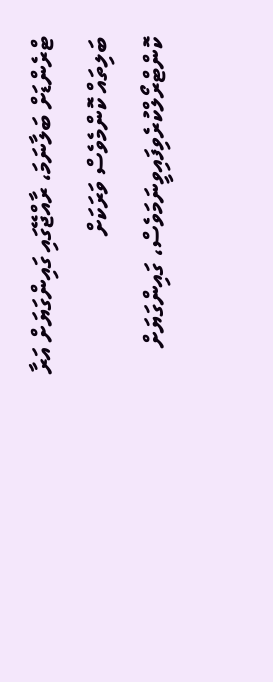ޓްރެންޑަށް ބަލާނަމަ، ރާއްޖޭގައި ގައިންގަޔަށް އަރާ ބަލިތައް ކޮންމެވެސް ވަރަކަށް ކޮންޓްރޯލްކުރެވިފައިވީނަމަވެސް، ގައިންގަޔަށް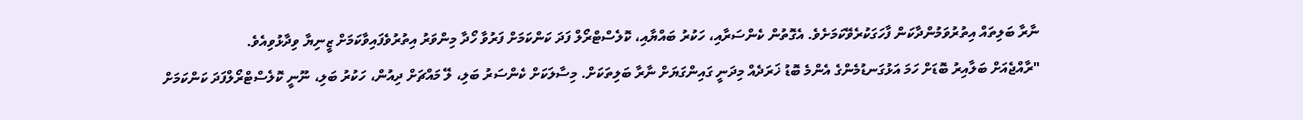ނާރާ ބަލިތައް އިތުރުވަމުންދާކަން ފާހަގަކުރެވޭކަމަށެވެ. އެގޮތުން ކެންސަރާއި، ހަކުރު ބައްޔާއި، ކޮލެސްޓްރޯލް ފަދަ ކަންކަމަށް ފަރުވާ ހޯދާ މިންވަރު އިތުރުވެފައިވާކަމަށް ޒީނިޔާ ވިދާޅުވިއެވެ.
"ރާއްޖެއަށް ބަލާއިރު ބޮޑަށް ހަމަ އަޅުގަނޑުމެންގެ އެންމެ ބޮޑު ޚަރަދެއް މިދަނީ ގައިންގަޔަށް ނާރާ ބަލިތަކަށް. މިސާލަކަށް ކެންސަރު ބަލި، ލޭ މައްޗަށް ދިއުން، ހަކުރު ބަލި، ނޫނީ ކޮލެސްޓްރޯލްފަދަ ކަންކަމަށް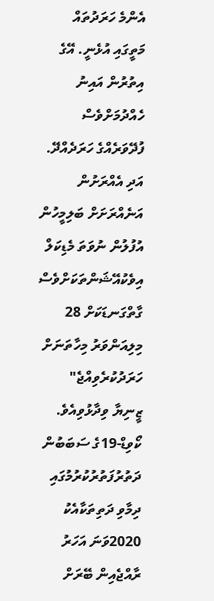އެންމެ ހަރަދުތައް މަތީގައި އުޅެނީ. އޭގެ އިތުރުން އައިނު ހެއްދުމަށްވެސް ފުދޭވަރެއްގެ ހަރަދެއްދޭ. އަދި އެއްރަށުން އަނެއްރަށަށް ބަލިމީހުން އުފުލުން ނުވަތަ މެޑިކަލް އިވެކުއޭޝަންތަކަށްވެސް ގާތްގަނޑަކަށް 28 މިލިއަންވަރު މިހާތަނަށް ހަރަދުކުރެވިއްޖެ" ޒީނިޔާ ވިދާޅުވިއެވެ.
ކޯވިޑް-19ގެ ސަބަބުން ދަތުރުފަތުރުކުރުމުގައި ދިމާވި ދަތިތަކާއެކު 2020ވަނަ އަހަރު ރާއްޖެއިން ބޭރަށް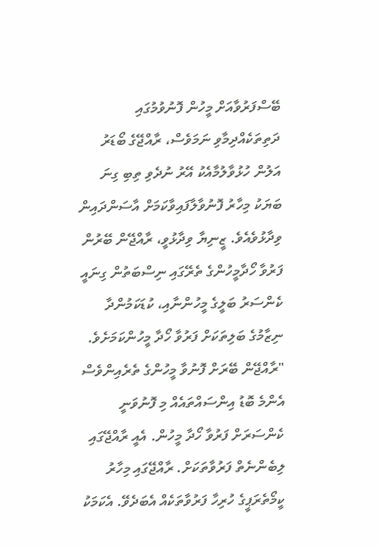ބޭސްފަރުވާއަށް މީހުން ފޮނުވުމުގައި ދަތިތަކެއްދިމާވި ނަމަވެސް، ރާއްޖޭގެ ބޯޑަރު އަލުން ހުޅުވާލުމާއެކު އޭރު ނުދެވި ތިބި ގިނަ ބަޔަކު މިހާރު ފޮނުވާލާފައިވާކަމަށް އާސަންދައިން ވިދާޅުވެއެވެ. ޒީނިޔާ ވިދާޅުވީ، ރާއްޖޭން ބޭރުން ފަރުވާ ހޯދާމީހުންގެ ތެރޭގައި ނިސްބަތުން ގިނައީ ކެންސަރު ބަލީގެ މީހުންނާއި، ކުޑަކަމުންދާ ނިޒާމުގެ ބަލިތަކަށް ފަރުވާ ހޯދާ މީހުންކަމަށެވެ.
"ރާއްޖޭން ބޭރަށް ފޮނުވާ މީހުންގެ ތެރެއިންވެސް އެންމެ ބޮޑު އިންސައްތައެއް މި ފޮނުވަނީ ކެންސަރަށް ފަރުވާ ހޯދާ މީހުން. އެއީ ރާއްޖޭގައި ލިބެންނެތް ފަރުވާތަކަށް. ރާއްޖޭގައި މިހާރު ކީމޯތެރަޕީގެ ހުރިހާ ފަރުވާތަކެއް އެބަދެވޭ. އެކަމަކު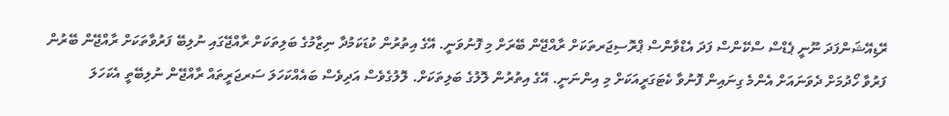ރޭޑިއޭޝަންފަދަ ނޫނީ ޕެޑްސް ސްކޭންސް ފަދަ އެޑްވާންސް ޕްރޮސިޖަރތަކަށް ރާއްޖޭން ބޭރަށް މި ފޮނުވަނީ. އޭގެ އިތުރުން ކުޑަކަމުދާ ނިޒާމުގެ ބަލިތަކަށް ރާއްޖޭގައި ނުލިބޭ ފަރުވާތަކަށް ރާއްޖޭން ބޭރުން ފަރުވާ ހޯދުމަށް ދެވަނައަށް އެންމެ ގިނައިން ފޮނުވާ ކެޓަގަރީއަކަށް މި އިންނަނީ. އޭގެ އިތުރުން ލޮލުގެ ބަލިތަކަށް. ލޮލުގެވެސް އަދިވެސް ބައެއްކަހަލަ ސަރޖަރީތައް ރާއްޖޭން ނުލިބޭތީ އެކަހަލަ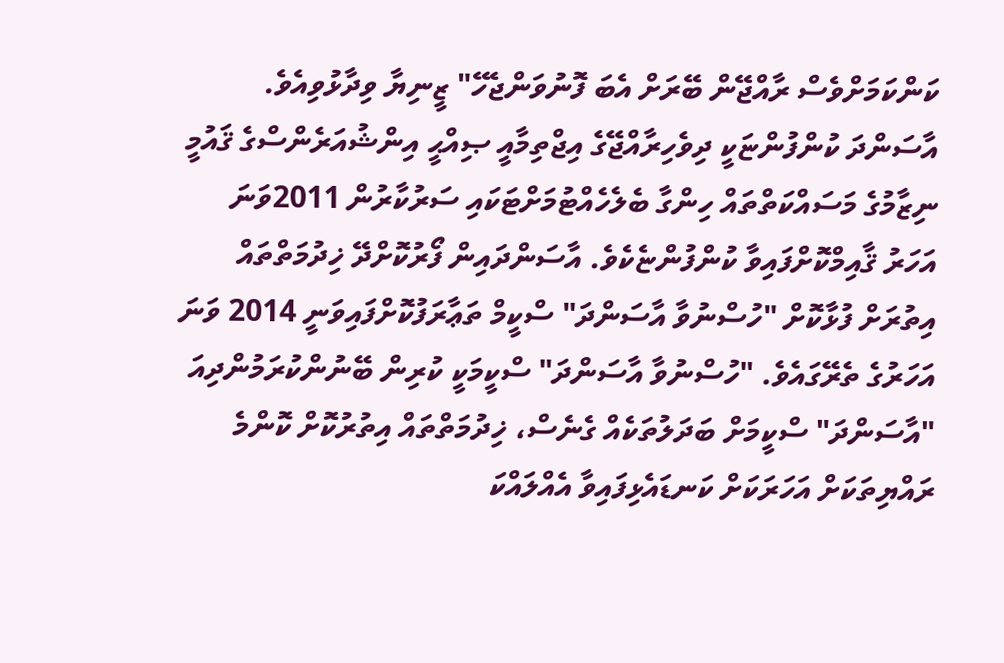ކަންކަމަށްވެސް ރާއްޖޭން ބޭރަށް އެބަ ފޮނުވަންޖެހޭ" ޒީނިޔާ ވިދާޅުވިއެވެ.
އާސަންދަ ކުންފުންޏަކީ ދިވެހިރާއްޖޭގެ އިޖްތިމާއީ ޞިއްޙީ އިންޝުއަރެންސްގެ ޤައުމީ ނިޒާމުގެ މަސައްކަތްތައް ހިންގާ ބެލެހެއްޓުމަށްޓަކައި ސަރުކާރުން 2011ވަނަ އަހަރު ޤާއިމްކޮށްފައިވާ ކުންފުންޏެކެވެ. އާސަންދައިން ފޯރުކޮށްދޭ ޚިދުމަތްތައް އިތުރަށް ފުޅާކޮށް "ހުސްނުވާ އާސަންދަ" ސްކީމް ތަޢާރަފުކޮށްފައިވަނީ 2014 ވަނަ އަހަރުގެ ތެރޭގައެވެ. "ހުސްނުވާ އާސަންދަ" ސްކީމަކީ ކުރިން ބޭނުންކުރަމުންދިއަ "އާސަންދަ" ސްކީމަށް ބަދަލުތަކެއް ގެނެސް، ޚިދުމަތްތައް އިތުރުކޮށް ކޮންމެ ރައްޔިތަކަށް އަހަރަކަށް ކަނޑައެޅިފައިވާ އެއްލައްކަ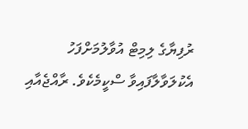ރުފިޔާގެ ލިމިޓް އުވާލުމަށްފަހު އެކުލަވާލާފައިވާ ސްކީމެކެވެ. ރާއްޖެއާއި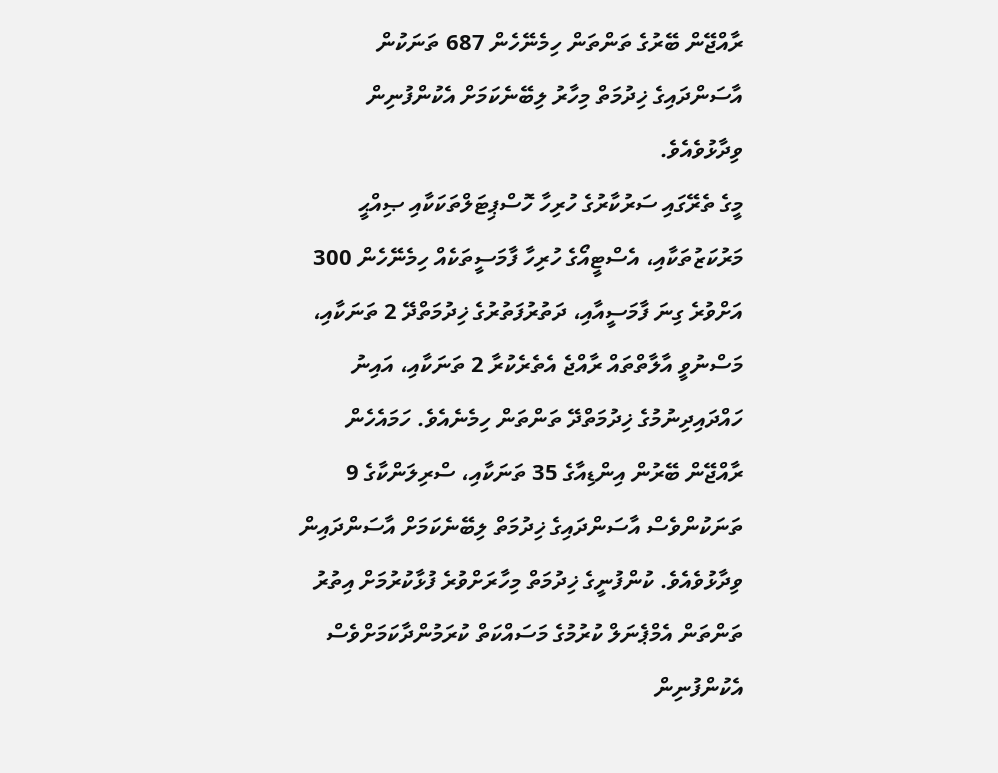ރާއްޖޭން ބޭރުގެ ތަންތަން ހިމެނޭހެން 687 ތަނަކުން އާސަންދައިގެ ޚިދުމަތް މިހާރު ލިބޭނެކަމަށް އެކުންފުނިން ވިދާޅުވެއެވެ.
މީގެ ތެރޭގައި ސަރުކާރުގެ ހުރިހާ ހޮސްޕިޓަލްތަކަކާއި ޞިއްޙީ މަރުކަޒުތަކާއި، އެސްޓީއޯގެ ހުރިހާ ފާމަސީތަކެއް ހިމެނޭހެން 300 އަށްވުރެ ގިނަ ފާމަސީއާއި، ދަތުރުފަތުރުގެ ޚިދުމަތްދޭ 2 ތަނަކާއި، މަސްނުވީ އާލާތްތައް ރާއްޖެ އެތެރެކުރާ 2 ތަނަކާއި، އައިނު ހައްދައިދިނުމުގެ ޚިދުމަތްދޭ ތަންތަން ހިމެނެއެވެ. ހަމައެހެން ރާއްޖޭން ބޭރުން އިންޑިއާގެ 35 ތަނަކާއި، ސްރިލަންކާގެ 9 ތަނަކުންވެސް އާސަންދައިގެ ޚިދުމަތް ލިބޭނެކަމަށް އާސަންދައިން ވިދާޅުވެއެވެ. ކުންފުނީގެ ޚިދުމަތް މިހާރަށްވުރެ ފުޅާކުރުމަށް އިތުރު ތަންތަން އެމްޕެނަލް ކުރުމުގެ މަސައްކަތް ކުރަމުންދާކަމަށްވެސް އެކުންފުނިން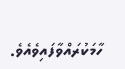ހާމަކުރައްވާފައިވެއެވެ.